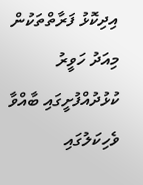އިދިކޮޅު ފަރާތްތަކުން މިއަދު ހަވީރު ކުޅުދުއްފުށީގައި ބާއްވާ ވެހިކަލުގައި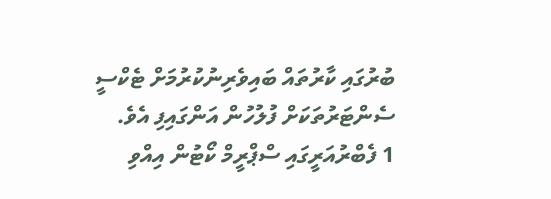ބުރުގައި ކާރުތައް ބައިވެރިނުކުރުމަށް ޓެކްސީ ސެންޓަރުތަކަށް ފުލުހުން އަންގައިފި އެވެ.
1 ފެބްރުއަރީގައި ސްޕްރީމް ކޯޓުން އިއްވި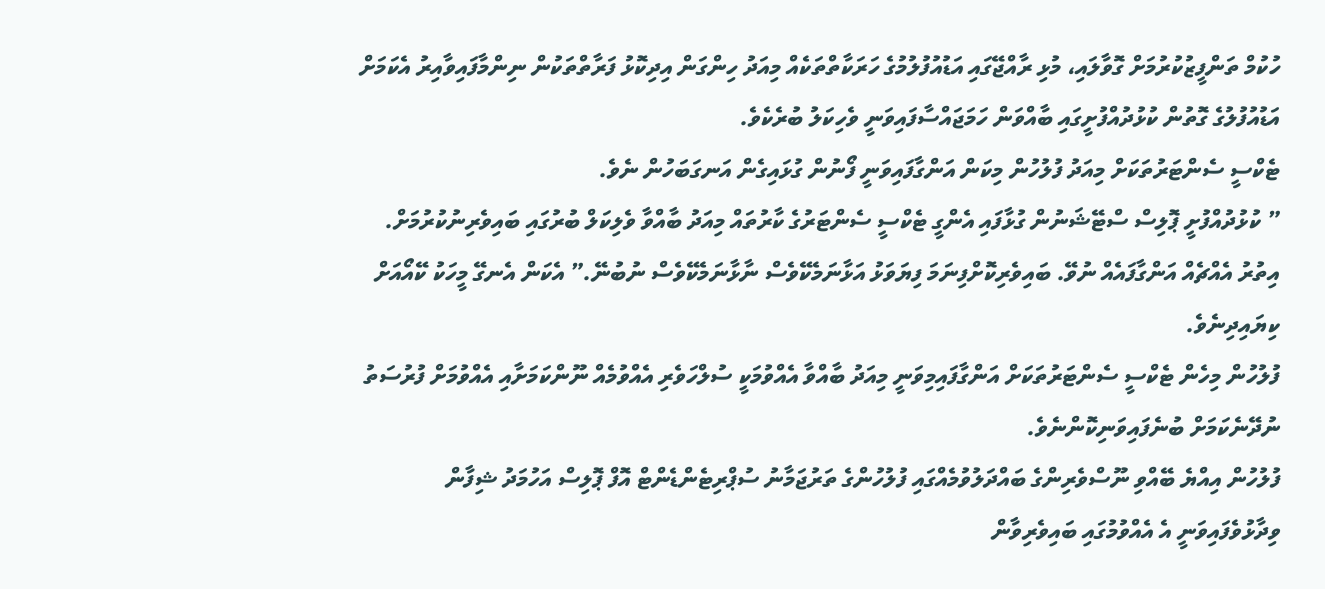ހުކުމް ތަންފީޒުކުރުމަށް ގޮވާލައި، މުޅި ރާއްޖޭގައި އަޑުއުފުލުމުގެ ހަރަކާތްތަކެއް މިއަދު ހިންގަން އިދިކޮޅު ފަރާތްތަކުން ނިންމާފައިވާއިރު އެކަމަށް އަޑުއުފުލުގެ ގޮތުން ކުޅުދުއްފުށީގައި ބާއްވަން ހަމަޖައްސާފައިވަނީ ވެހިކަލު ބުރެކެވެ.
ޓެކްސީ ސެންޓަރުތަކަށް މިއަދު ފުލުހުން މިކަން އަންގާފައިވަނީ ފޯނުން ގުޅައިގެން އަނގަބަހުން ނެވެ.
” ކުޅުދުއްފުށީ ޕޮލިސް ސްޓޭޝަނުން ގުޅާފައި އެންގީ ޓެކްސީ ސެންޓަރުގެ ކާރުތައް މިއަދު ބާއްވާ ވެލިކަލް ބުރުގައި ބައިވެރިނުކުރުމަށް. އިތުރު އެއްޗެއް އަންގާފައެއް ނުވޭ. ބައިވެރިކޮށްފިނަމަ ފިޔަވަޅު އަޅާނަމެކޭވެސް ނާޅާނަމެކޭވެސް ނުބުނޭ.” އެކަން އެނގޭ މީހަކު ކޭއޯއަށް ކިޔައިދިނެވެ.
ފުލުހުން މިހެން ޓެކްސީ ސެންޓަރުތަކަށް އަންގާފައިމިވަނީ މިއަދު ބާއްވާ އެއްވުމަކީ ސުލްހަވެރި އެއްވުމެއް ނޫންކަމަށާއި އެއްވުމަށް ފުރުސަތު ނުދޭނެކަމަށް ބުނެފައިވަނިކޮންނެވެ.
ފުލުހުން އިއްޔެ ބޭއްވި ނޫސްވެރިންގެ ބައްދަލުވުމެއްގައި ފުލުހުންގެ ތަރުޖަމާނު ސުޕްރިޓެންޑެންޓް އޮފް ޕޮލިސް އަހުމަދު ޝިފާން ވިދާޅުވެފައިވަނީ އެ އެއްވުމުގައި ބައިވެރިވާން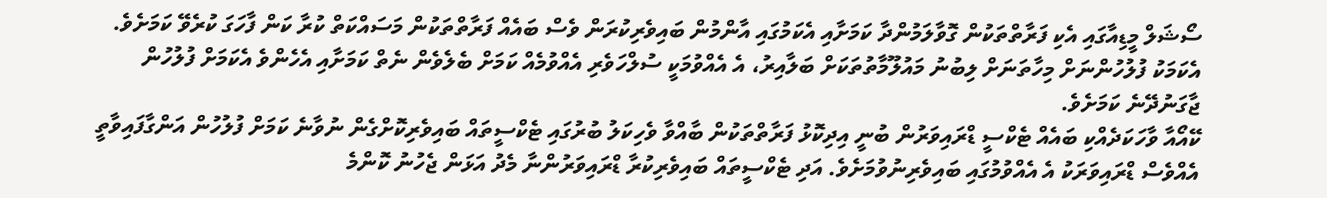ސޯޝަލް މީޑިއާގައި އެކި ފަރާތްތަކުން ގޮވާލަމުންދާ ކަމަށާއި އެކަމުގައި އާންމުން ބައިވެރިކުރަން ވެސް ބައެއް ފަރާތްތަކުން މަސައްކަތް ކުރާ ކަން ފާހަގަ ކުރެވޭ ކަމަށެވެ. އެކަމަކު ފުލުހުންނަށް މިހާތަނަށް ލިބުނު މައުލޫމާތުތަކަށް ބަލާއިރު، އެ އެއްވުމަކީ ސުލްހަވެރި އެއްވުމެއް ކަމަށް ބެލެވެން ނެތް ކަމަށާއި އެހެންވެ އެކަމަށް ފުލުހުން ޖާގަނުދޭނެ ކަމަށެވެ.
ކޭއޯއާ ވާހަކަދެއްކި ބައެއް ޓެކްސީ ޑްރައިވަރުން ބުނީ އިދިކޮޅު ފަރާތްތަކުން ބާއްވާ ވެހިކަލު ބުރުގައި ޓެކްސީތައް ބައިވެރިކޮށްގެން ނުވާނެ ކަމަށް ފުލުހުން އަންގާފައިވާތީ އެއްވެސް ޑްރައިވަރަކު އެ އެއްވުމުގައި ބައިވެރިނުވުމަށެވެ. އަދި ޓެކްސީތައް ބައިވެރިކުރާ ޑްރައިވަރުންނާ މެދު އަޅަން ޖެހުނު ކޮންމެ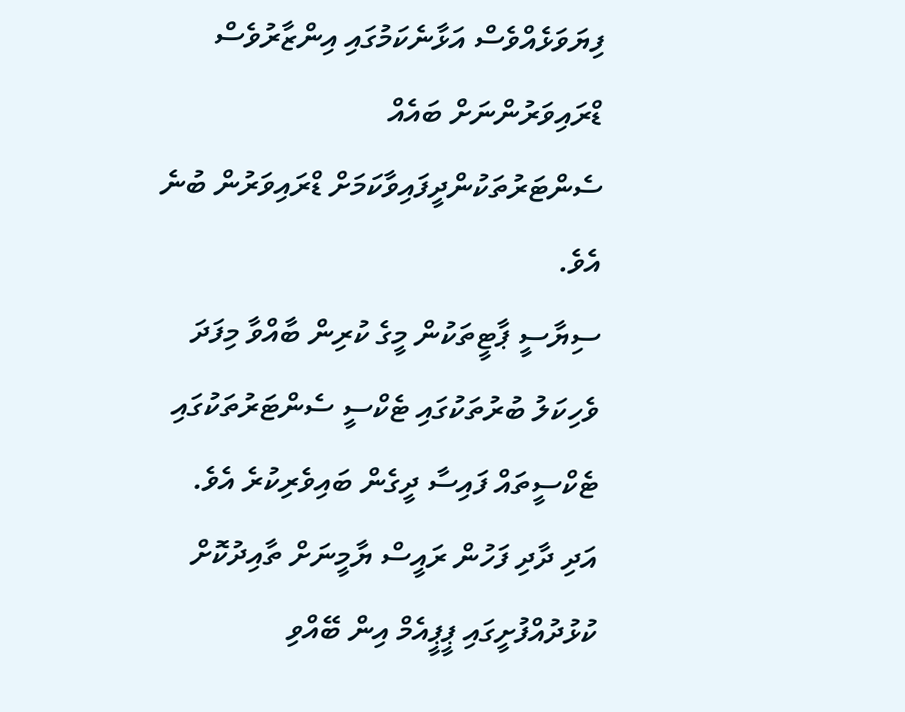ފިޔަވަޅެއްވެސް އަޅާނެކަމުގައި އިންޒާރުވެސް ޑްރައިވަރުންނަށް ބައެއް ސެންޓަރުތަކުންދީފައިވާކަމަށް ޑްރައިވަރުން ބުނެ އެވެ.
ސިޔާސީ ޕާޓީތަކުން މީގެ ކުރިން ބާއްވާ މިފަދަ ވެހިކަލު ބުރުތަކުގައި ޓެކްސީ ސެންޓަރުތަކުގައި ޓެކްސީތައް ފައިސާ ދީގެން ބައިވެރިކުރެ އެވެ. އަދި ދާދި ފަހުން ރައީސް ޔާމީނަށް ތާއިދުކޮށް ކުޅުދުއްފުށީގައި ޕީޕީއެމް އިން ބޭއްވި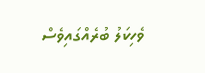ވެހިކަލު ބުރެއްގައިވެސް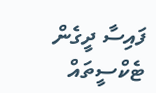ފައިސާ ދީގެން ޓެކްސީތައް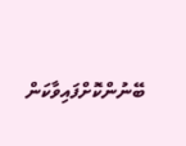ބޭނުންކޮށްފައިވާކަން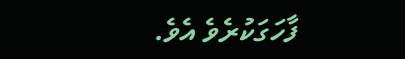ފާހަގަކުރެވެ އެވެ.